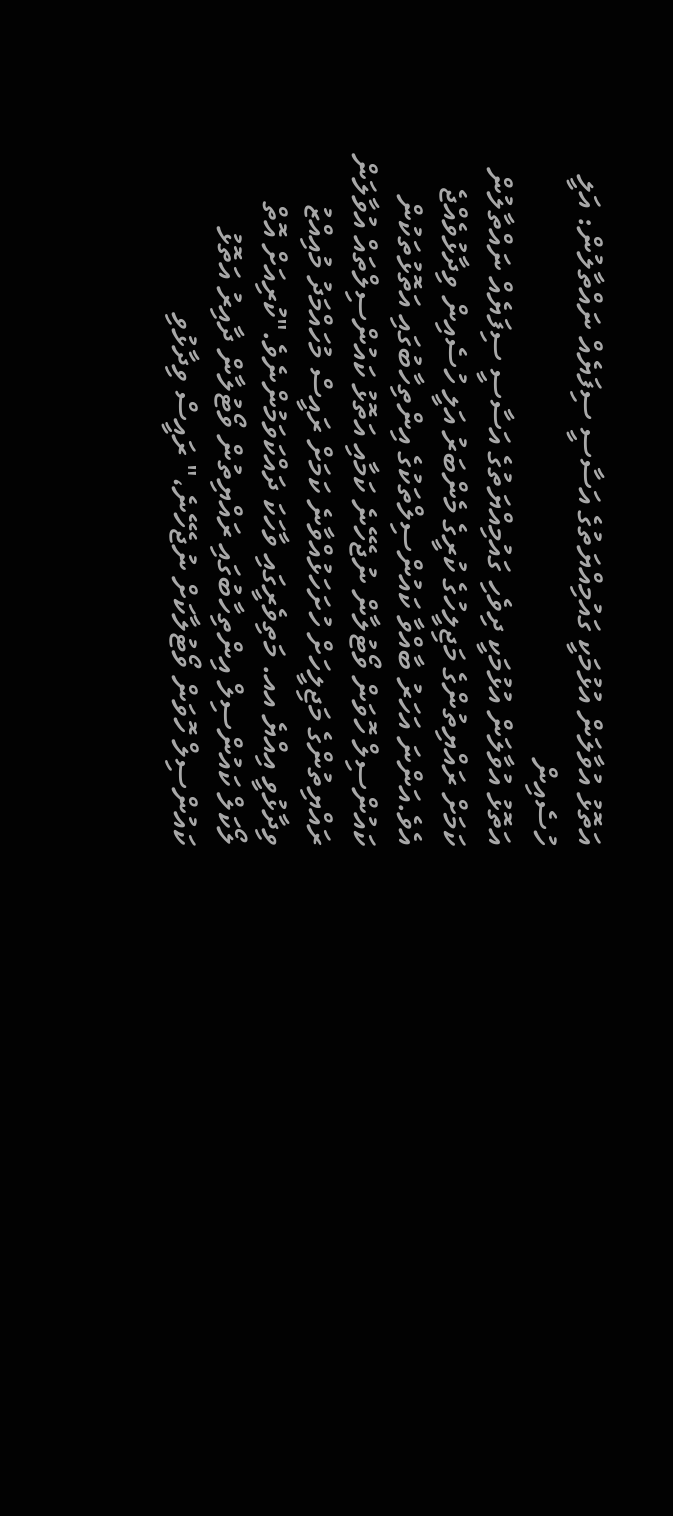އަތޮޅު އުވާލަން އުޅުމަކީ ގައުމިއްޔަތުގެ އަސާސީ ސިފަޔެއް ނައްތާލުން: އަލީ ހުސެއިން
އަތޮޅު އުވާލަން އުޅުމަކީ ދިވެހި ގައުމިއްޔަތުގެ އަސާސީ ސިފަޔެއް ނައްތާލުން ކަމަށް ރައްޔިތުންގެ މަޖިލީހުގެ ކުރީގެ މެންބަރު އަލީ ހުސެއިން ވިދާޅުވެއްޖެ އެވެ.އަންނަ އަހަރު ބާއްވާ ކައުންސިލްތަކުގެ އިންތިހާބުގައި އަތޮޅުތަކުން ކައުންސިލް ހޮވަން ވޯޓުލާން ނުޖެހޭނެ ކަމާއި އަތޮޅު ކައުންސިލްތައް އުވާލަން ރައްޔިތުންގެ މަޖިލީހަށް ހުށަހަޅުއްވާނެ ކަމަށް ރައީސް މުހައްމަދު މުއިއްޒު ވިދާޅުވީ އިއްޔެ އއ. މަތިވެރީގައި ވާހަކަ ދައްކަވަމުންނެވެ."ކުރިއަށް އޮތް ލޯކަލް ކައުންސިލް އިންތިހާބުގައި ރައްޔިތުން ވޯޓުލާން ދާއިރު އަތޮޅު ކައުންސިލް ހޮވަން ވޯޓުލާކަށް ނުޖެހޭނެ،" ރައީސް ވިދާޅުވި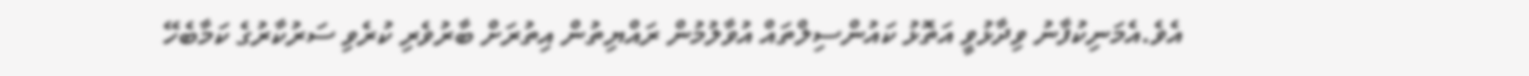އެވެ.އެމަނިކުފާނު ވިދާޅުވީ އަތޮޅު ކައުންސިލްތައް އުވާލުމުން ރައްޔިތުން އިތުރަށް ބާރުވެރި ކުރެވި ސަރުކާރުގެ ކަމާބެހޭ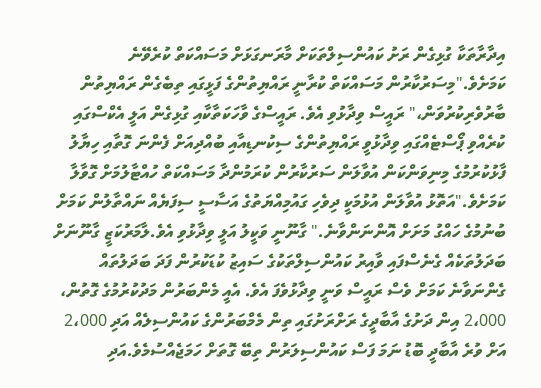އިދާރާތަކާ ގުޅިގެން ރަށު ކައުންސިލްތަކަށް މާރަނގަޅަށް މަސައްކަތް ކުރެވޭނެ ކަމަށެވެ."މިސަރުކާރުން މަސައްކަތް ކުރާނީ ރައްޔިތުންގެ ފަޅީގައި ތިބެގެން ރައްޔިތުން ބާރުވެރިކުރުވަން،" ރައީސް ވިދާޅުވި އެވެ. ރައީސްގެ ވާހަކަތާކާއި ގުޅިގެން އަލީ އެކްސްގައި ކުރެއްވި ޕޯސްޓެއްގައި ވިދާޅުވީ ރައްޔިތުންގެ ސިކުނޑިއާއި ބުއްދިއަށް ފެންނަ ގޮތާއި ހިޔާލު ފާޅުކުރުމުގެ މިނިވަންކަން އުވާލަން ސަރުކާރުން ކުރަމުންދާ މަސައްކަތް ހުއްޓާލުމަށް ގޮވާލާ ކަމަށެވެ."އަތޮޅު އުވާލަން އުޅުމަކީ ދިވެހި ގައުމިއްޔަތުގެ އަސާސީ ސިފަޔެއް ނައްތާލުން ކަމަށް ބުނުމުގެ ހައްގު މަށަށް އޮންނަންވާނެ." ގާނޫނީ ވަކީލު އަލީ ވިދާޅުވި އެވެ.ލާމަރުކަޒީ ގާނޫނަށް ބަދަލުތަކެއް ގެނެސްފައި ވާއިރު ކައުންސިލްތަކުގެ ސައިޒު ކުޑަކުރުން ފަދަ ބަދަލުތައް ގެންނަވާނެ ކަމަށް ވެސް ރައީސް ވަނީ ވިދާޅުވެފަ އެވެ. އެއީ މެންބަރުން މަދުކުރުމުގެ ގޮތުން، 2،000 އިން ދަށުގެ އާބާދީގެ ރަށްރަށުގައި ތިން މެމްބަރުންގެ ކައުންސިލެއް އަދި 2،000 އަށް ވުރެ އާބާދީ ބޮޑު ނަމަ ފަސް ކައުންސިލަރުން ތިބޭ ގޮތަށް ހަމަޖެއްސުމެވެ.އަދި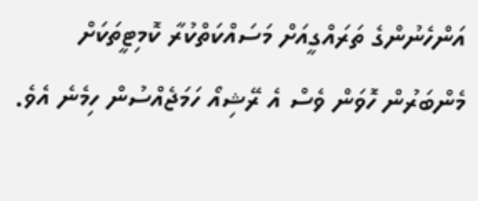އަންހެނުންގެ ތަރައްގީއަށް މަސައްކަތްކުރާ ކޮމިޓީތަކަށް މެންބަރުން ހޮވަން ވެސް އެ ރޭޝިއޯ ހަމަޖެއްސުން ހިމެނެ އެވެ.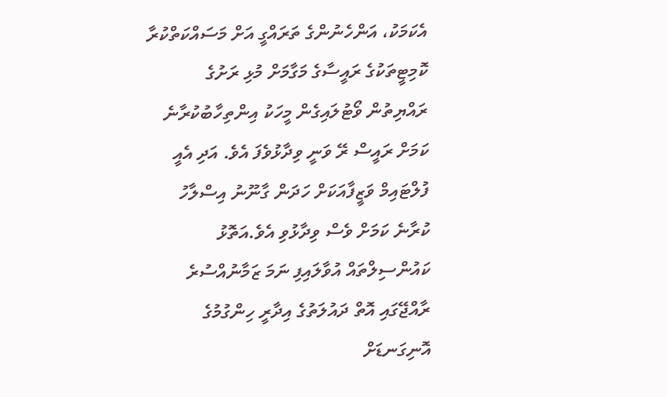އެކަމަކު، އަންހެނުންގެ ތަރައްގީ އަށް މަސައްކަތްކުރާ ކޮމިޓީތަކުގެ ރައީސާގެ މަގާމަށް މުޅި ރަށުގެ ރައްޔިތުން ވޯޓުލައިގެން މީހަކު އިންތިހާބުކުރާނެ ކަމަށް ރައީސް ރޭ ވަނީ ވިދާޅުވެފަ އެވެ. އަދި އެއީ ފުލްޓައިމް ވަޒީފާއަކަށް ހަދަން ގާނޫނު އިސްލާހު ކުރާނެ ކަމަށް ވެސް ވިދާޅުވި އެވެ.އަތޮޅު ކައުންސިލްތައް އުވާލައިފި ނަމަ ޒަމާނުއްސުރެ ރާއްޖޭގައި އޮތް ދައުލަތުގެ އިދާރީ ހިންގުމުގެ އޮނިގަނޑަށް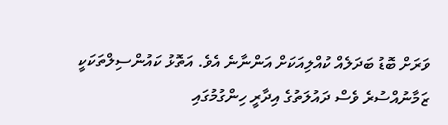ވަރަށް ބޮޑު ބަދަލެއް ކުއްލިއަކަށް އަންނާނެ އެވެ. އަތޮޅު ކައުންސިލްތަކަކީ ޒަމާނުއްސުރެ ވެސް ދައުލަތުގެ އިދާރީ ހިންގުމުގައި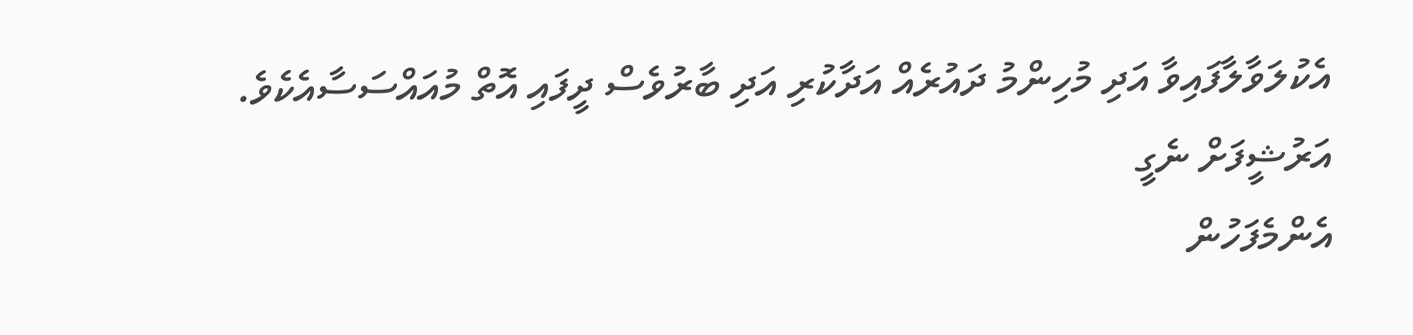އެކުލަވާލާފައިވާ އަދި މުހިންމު ދައުރެއް އަދާކުރި އަދި ބާރުވެސް ދީފައި އޮތް މުއައްސަސާއެކެވެ.
އަރުޝީފަށް ނެގީ
އެންމެފަހުން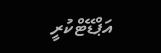އަޕްޑޭޓްކުރީ